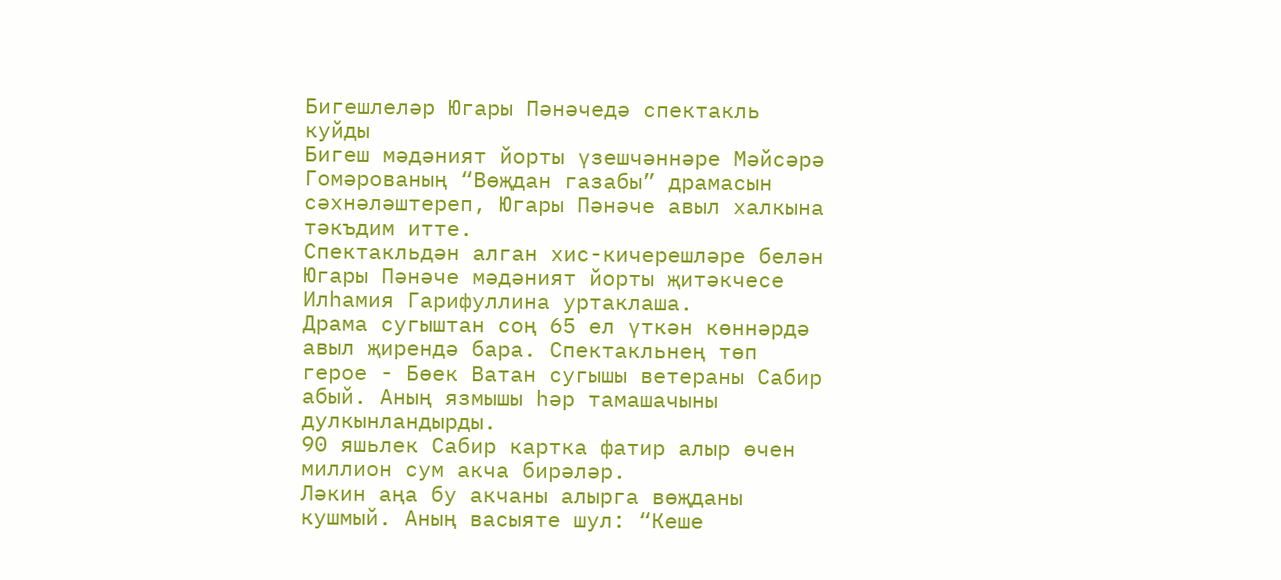Бигешлеләр Югары Пәнәчедә спектакль куйды
Бигеш мәдәният йорты үзешчәннәре Мәйсәрә Гомәрованың “Вөҗдан газабы” драмасын сәхнәләштереп, Югары Пәнәче авыл халкына тәкъдим итте.
Спектакльдән алган хис-кичерешләре белән Югары Пәнәче мәдәният йорты җитәкчесе Илһамия Гарифуллина уртаклаша.
Драма сугыштан соң 65 ел үткән көннәрдә авыл җирендә бара. Спектакльнең төп герое - Бөек Ватан сугышы ветераны Сабир абый. Аның язмышы һәр тамашачыны дулкынландырды.
90 яшьлек Сабир картка фатир алыр өчен миллион сум акча бирәләр.
Ләкин аңа бу акчаны алырга вөҗданы кушмый. Аның васыяте шул: “Кеше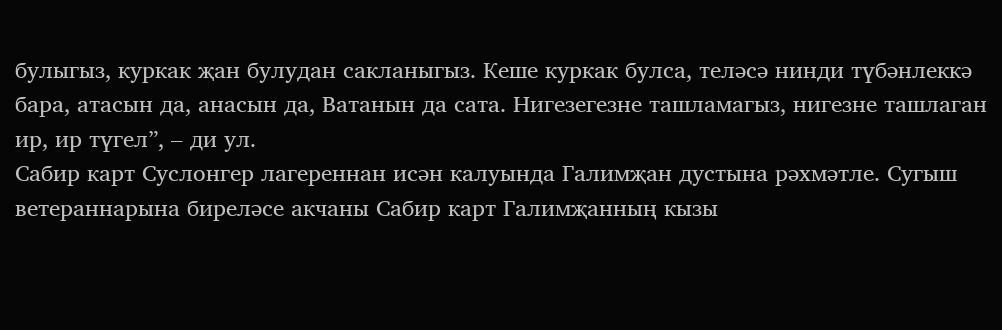булыгыз, куркак җан булудан сакланыгыз. Кеше куркак булса, теләсә нинди түбәнлеккә бара, атасын да, анасын да, Ватанын да сата. Нигезегезне ташламагыз, нигезне ташлаган ир, ир түгел”, – ди ул.
Сабир карт Суслонгер лагереннан исән калуында Галимҗан дустына рәхмәтле. Сугыш ветераннарына биреләсе акчаны Сабир карт Галимҗанның кызы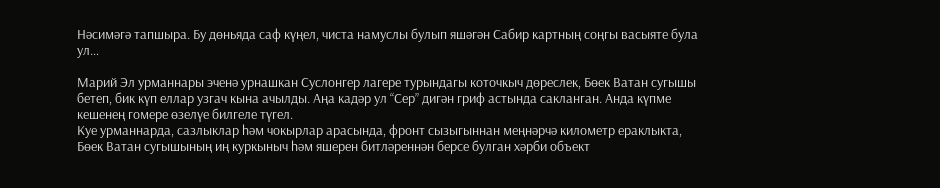Нәсимәгә тапшыра. Бу дөньяда саф күңел, чиста намуслы булып яшәгән Сабир картның соңгы васыяте була ул…

Марий Эл урманнары эченә урнашкан Суслонгер лагере турындагы коточкыч дөреслек, Бөек Ватан сугышы бетеп, бик күп еллар узгач кына ачылды. Аңа кадәр ул “Сер” дигән гриф астында сакланган. Анда күпме кешенең гомере өзелүе билгеле түгел.
Куе урманнарда, сазлыклар һәм чокырлар арасында, фронт сызыгыннан меңнәрчә километр ераклыкта, Бөек Ватан сугышының иң куркыныч һәм яшерен битләреннән берсе булган хәрби объект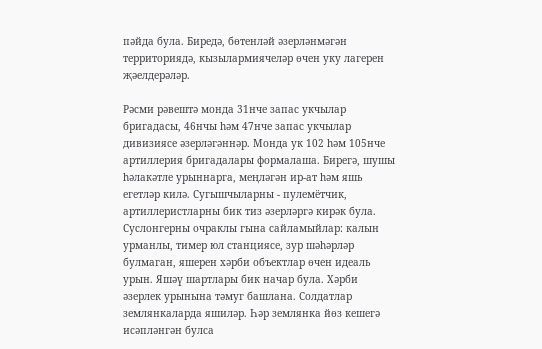пәйда була. Биредә, бөтенләй әзерләнмәгән территориядә, кызылармиячеләр өчен уку лагерен җәелдерәләр.

Рәсми рәвештә монда 31нче запас укчылар бригадасы, 46нчы һәм 47нче запас укчылар дивизиясе әзерләгәннәр. Монда ук 102 һәм 105нче артиллерия бригадалары формалаша. Бирегә, шушы һәлакәтле урыннарга, меңләгән ир-ат һәм яшь егетләр килә. Сугышчыларны - пулемётчик, артиллеристларны бик тиз әзерләргә кирәк була. Суслонгерны очраклы гына сайламыйлар: калын урманлы, тимер юл станциясе, зур шәһәрләр булмаган, яшерен хәрби объектлар өчен идеаль урын. Яшәү шартлары бик начар була. Хәрби әзерлек урынына тәмуг башлана. Солдатлар землянкаларда яшиләр. Һәр землянка йөз кешегә исәпләнгән булса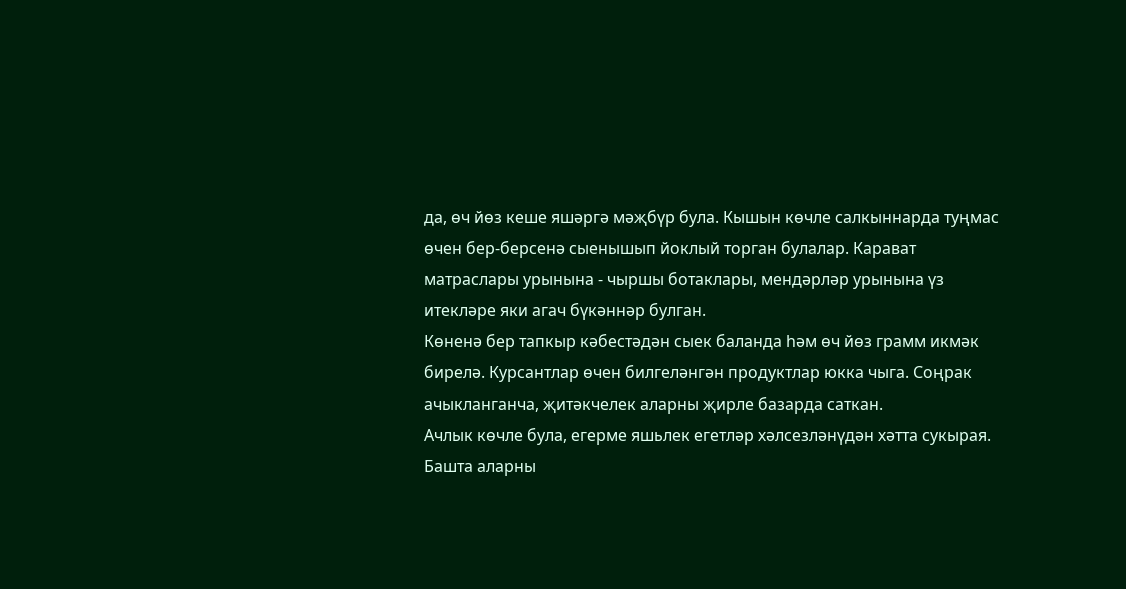да, өч йөз кеше яшәргә мәҗбүр була. Кышын көчле салкыннарда туңмас өчен бер-берсенә сыенышып йоклый торган булалар. Карават матраслары урынына - чыршы ботаклары, мендәрләр урынына үз итекләре яки агач бүкәннәр булган.
Көненә бер тапкыр кәбестәдән сыек баланда һәм өч йөз грамм икмәк бирелә. Курсантлар өчен билгеләнгән продуктлар юкка чыга. Соңрак ачыкланганча, җитәкчелек аларны җирле базарда саткан.
Ачлык көчле була, егерме яшьлек егетләр хәлсезләнүдән хәтта сукырая. Башта аларны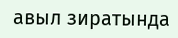авыл зиратында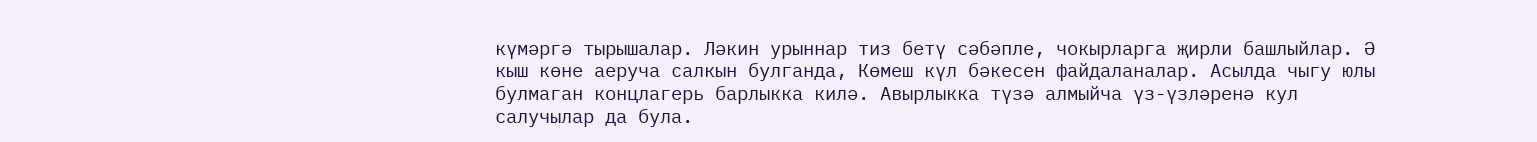күмәргә тырышалар. Ләкин урыннар тиз бетү сәбәпле, чокырларга җирли башлыйлар. Ә кыш көне аеруча салкын булганда, Көмеш күл бәкесен файдаланалар. Асылда чыгу юлы булмаган концлагерь барлыкка килә. Авырлыкка түзә алмыйча үз-үзләренә кул салучылар да була.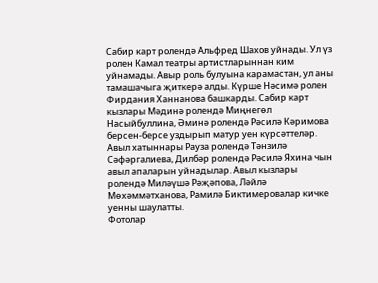Сабир карт ролендә Альфред Шахов уйнады. Ул үз ролен Камал театры артистларыннан ким уйнамады. Авыр роль булуына карамастан, ул аны тамашачыга җиткерә алды. Күрше Нәсимә ролен Фирдания Ханнанова башкарды. Сабир карт кызлары Мәдинә ролендә Миңнегөл Насыйбуллина, Әминә ролендә Рәсилә Кәримова берсен-берсе уздырып матур уен күрсәттеләр. Авыл хатыннары Рауза ролендә Тәнзилә Сәфәргалиева, Дилбәр ролендә Рәсилә Яхина чын авыл апаларын уйнадылар. Авыл кызлары ролендә Миләүшә Рәҗәпова, Ләйлә Мөхәммәтханова, Рамилә Биктимеровалар кичке уенны шаулатты.
Фотолар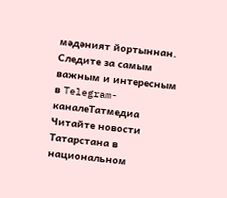мәдәният йортыннан.
Следите за самым важным и интересным в Telegram-каналеТатмедиа
Читайте новости Татарстана в национальном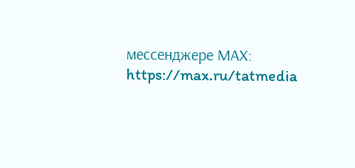мессенджере MАХ: https://max.ru/tatmedia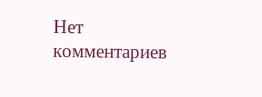Нет комментариев